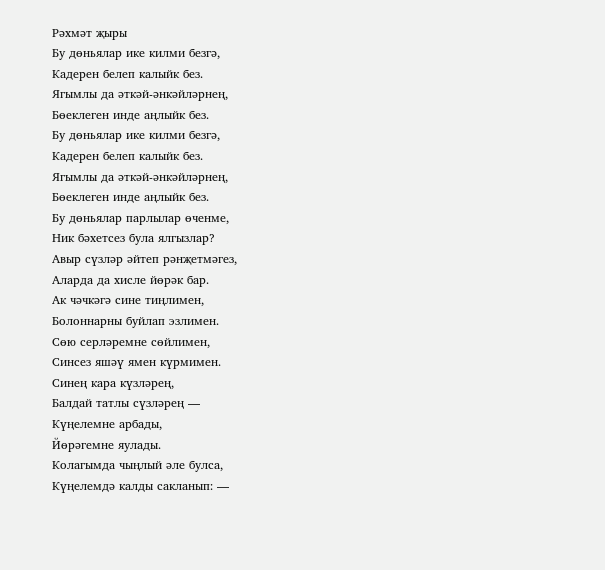Рәхмәт җыры
Бу дөньялар ике килми безгә,
Кадерен белеп калыйк без.
Ягымлы да әткәй-әнкәйләрнең,
Бөеклеген инде аңлыйк без.
Бу дөньялар ике килми безгә,
Кадерен белеп калыйк без.
Ягымлы да әткәй-әнкәйләрнең,
Бөеклеген инде аңлыйк без.
Бу дөньялар парлылар өченме,
Ник бәхетсез була ялгызлар?
Авыр сүзләр әйтеп рәнҗетмәгез,
Аларда да хисле йөрәк бар.
Ак чәчкәгә сине тиңлимен,
Болоннарны буйлап эзлимен.
Сөю серләремне сөйлимен,
Синсез яшәү ямен күрмимен.
Синең кара күзләрең,
Балдай татлы сүзләрең —
Күңелемне арбады,
Йөрәгемне яулады.
Колагымда чыңлый әле булса,
Күңелемдә калды сакланып: —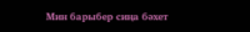Мин барыбер сиңа бәхет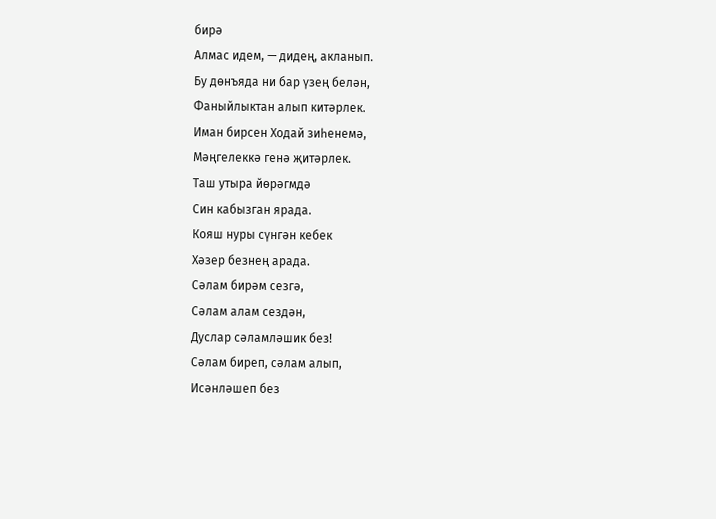бирә
Алмас идем, — дидең, акланып.
Бу дөнъяда ни бар үзең белән,
Фаныйлыктан алып китәрлек.
Иман бирсен Ходай зиһенемә,
Мәңгелеккә генә җитәрлек.
Таш утыра йөрәгмдә
Син кабызган ярада.
Кояш нуры сүнгән кебек
Хәзер безнең арада.
Сәлам бирәм сезгә,
Сәлам алам сездән,
Дуслар сәламләшик без!
Сәлам биреп, сәлам алып,
Исәнләшеп без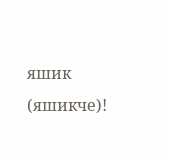яшик (яшикче)!